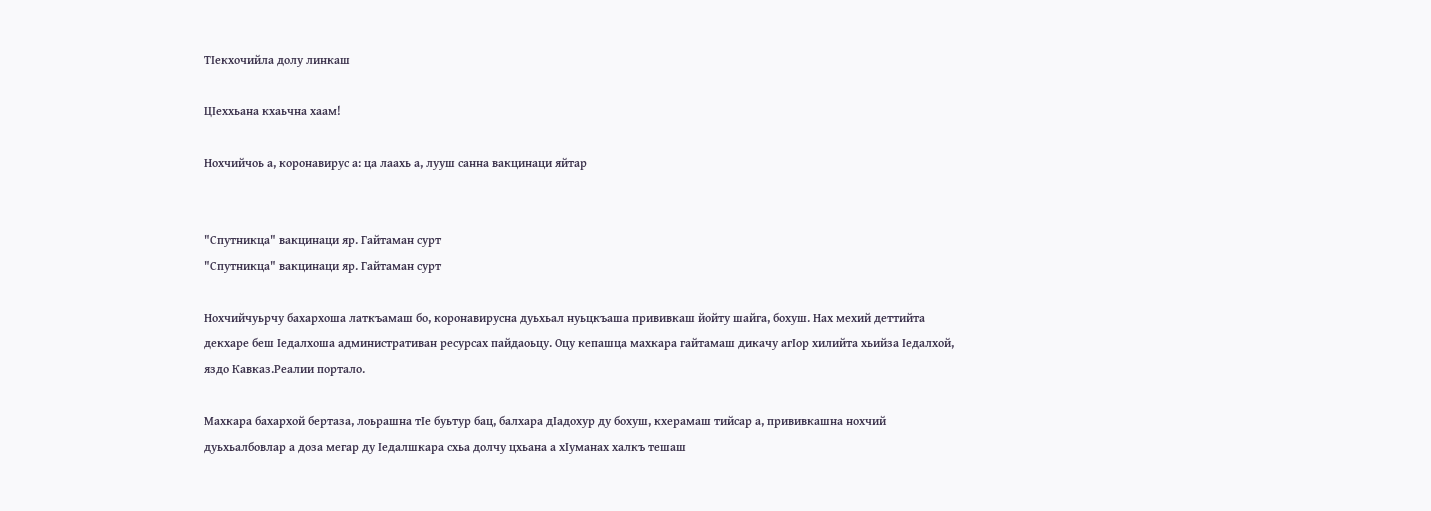ТIекхочийла долу линкаш

ЦIеххьана кхаьчна хаам!

Нохчийчоь а, коронавирус а: ца лаахь а, лууш санна вакцинаци яйтар


"Спутникца" вакцинаци яр. Гайтаман сурт
"Спутникца" вакцинаци яр. Гайтаман сурт

Нохчийчуьрчу бахархоша латкъамаш бо, коронавирусна дуьхьал нуьцкъаша прививкаш йойту шайга, бохуш. Нах мехий деттийта декхаре беш Iедалхоша административан ресурсах пайдаоьцу. Оцу кепашца махкара гайтамаш дикачу агIор хилийта хьийза Iедалхой, яздо Кавказ.Реалии портало.

Махкара бахархой бертаза, лоьрашна тIе буьтур бац, балхара дIадохур ду бохуш, кхерамаш тийсар а, прививкашна нохчий дуьхьалбовлар а доза мегар ду Iедалшкара схьа долчу цхьана а хIуманах халкъ тешаш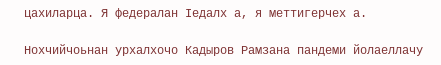цахиларца. Я федералан Iедалх а, я меттигерчех а.

Нохчийчоьнан урхалхочо Кадыров Рамзана пандеми йолаеллачу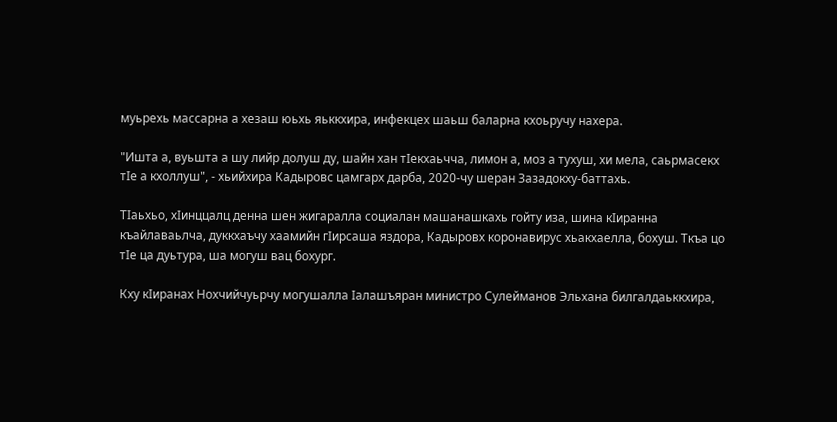муьрехь массарна а хезаш юьхь яьккхира, инфекцех шаьш баларна кхоьручу нахера.

"Ишта а, вуьшта а шу лийр долуш ду, шайн хан тIекхаьчча, лимон а, моз а тухуш, хи мела, саьрмасекх тIе а кхоллуш", - хьийхира Кадыровс цамгарх дарба, 2020-чу шеран Зазадокху-баттахь.

ТIаьхьо, хIинццалц денна шен жигаралла социалан машанашкахь гойту иза, шина кIиранна къайлаваьлча, дуккхаъчу хаамийн гIирсаша яздора, Кадыровх коронавирус хьакхаелла, бохуш. Ткъа цо тIе ца дуьтура, ша могуш вац бохург.

Кху кIиранах Нохчийчуьрчу могушалла Iалашъяран министро Сулейманов Эльхана билгалдаьккхира,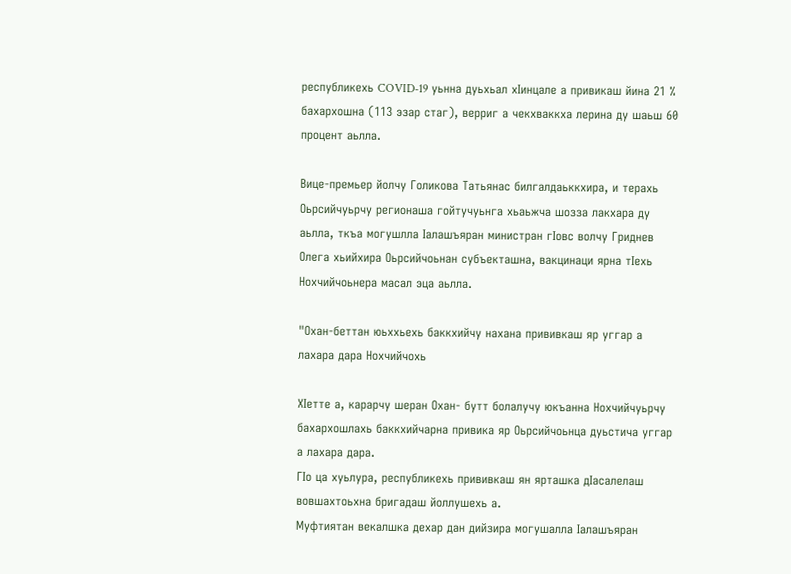республикехь COVID-19 уьнна дуьхьал хIинцале а привикаш йина 21 % бахархошна (113 эзар стаг), верриг а чекхваккха лерина ду шаьш 60 процент аьлла.

Вице-премьер йолчу Голикова Татьянас билгалдаьккхира, и терахь Оьрсийчуьрчу регионаша гойтучуьнга хьаьжча шозза лакхара ду аьлла, ткъа могушлла Iалашъяран министран гIовс волчу Гриднев Олега хьийхира Оьрсийчоьнан субъекташна, вакцинаци ярна тIехь Нохчийчоьнера масал эца аьлла.

"Охан-беттан юьххьехь баккхийчу нахана прививкаш яр уггар а лахара дара Нохчийчохь

ХIетте а, карарчу шеран Охан- бутт болалучу юкъанна Нохчийчуьрчу бахархошлахь баккхийчарна привика яр Оьрсийчоьнца дуьстича уггар а лахара дара.
ГIо ца хуьлура, республикехь прививкаш ян ярташка дIасалелаш вовшахтоьхна бригадаш йоллушехь а.
Муфтиятан векалшка дехар дан дийзира могушалла Iалашъяран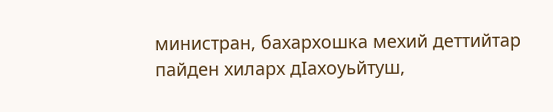министран, бахархошка мехий деттийтар пайден хиларх дIахоуьйтуш,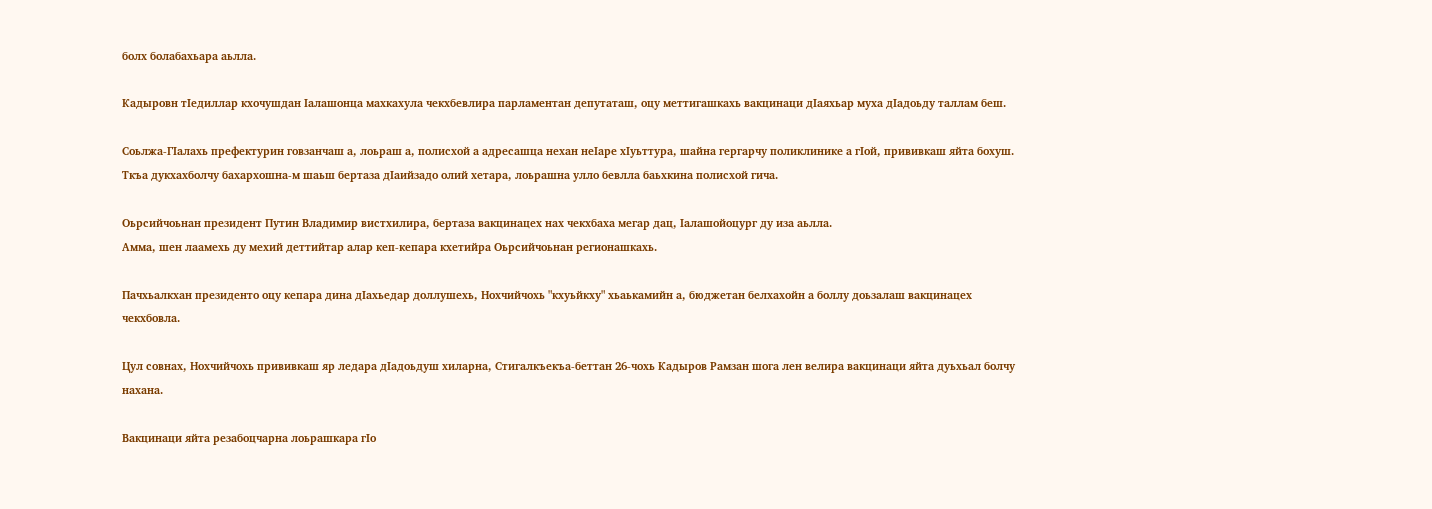болх болабахьара аьлла.

Кадыровн тIедиллар кхочушдан Iалашонца махкахула чекхбевлира парламентан депутаташ, оцу меттигашкахь вакцинаци дIаяхьар муха дIадоьду таллам беш.

Соьлжа-ГIалахь префектурин говзанчаш а, лоьраш а, полисхой а адресашца нехан неIаре хIуьттура, шайна гергарчу поликлинике а гIой, прививкаш яйта бохуш. Ткъа дукхахболчу бахархошна-м шаьш бертаза дIаийзадо олий хетара, лоьрашна улло бевлла баьхкина полисхой гича.

Оьрсийчоьнан президент Путин Владимир вистхилира, бертаза вакцинацех нах чекхбаха мегар дац, Iалашойоцург ду иза аьлла.
Амма, шен лаамехь ду мехий деттийтар алар кеп-кепара кхетийра Оьрсийчоьнан регионашкахь.

Пачхьалкхан президенто оцу кепара дина дIахьедар доллушехь, Нохчийчохь "кхуьйкху" хьаькамийн а, бюджетан белхахойн а боллу доьзалаш вакцинацех чекхбовла.

Цул совнах, Нохчийчохь прививкаш яр ледара дIадоьдуш хиларна, Стигалкъекъа-беттан 26-чохь Кадыров Рамзан шога лен велира вакцинаци яйта дуьхьал болчу нахана.

Вакцинаци яйта резабоцчарна лоьрашкара гIо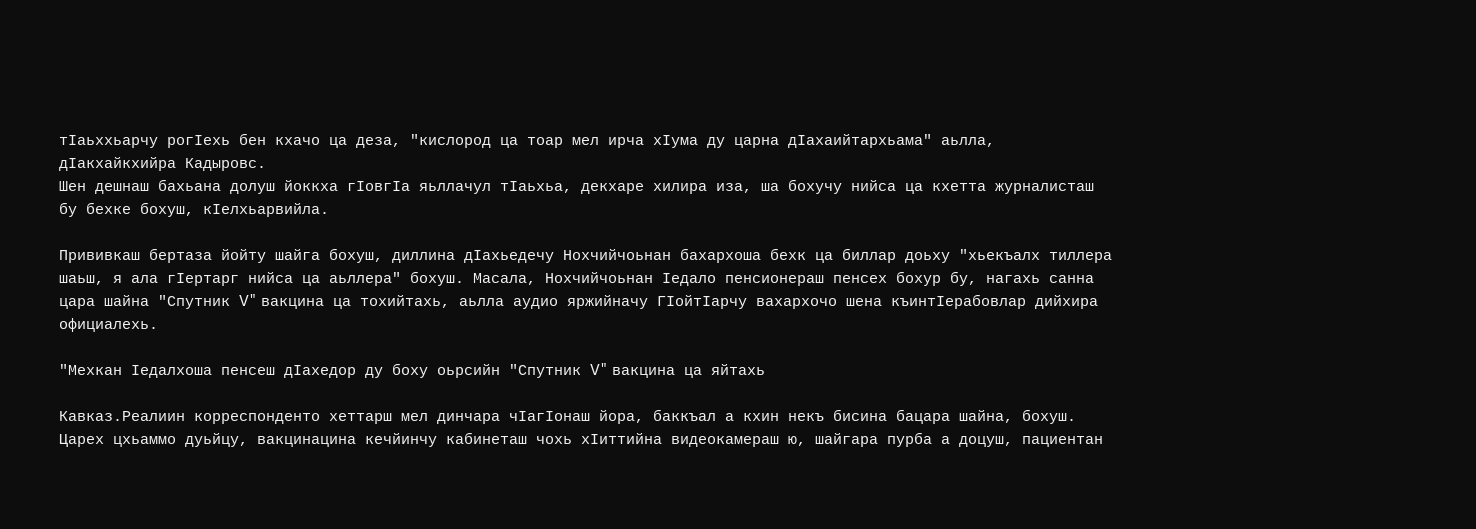тIаьххьарчу рогIехь бен кхачо ца деза, "кислород ца тоар мел ирча хIума ду царна дIахаийтархьама" аьлла, дIакхайкхийра Кадыровс.
Шен дешнаш бахьана долуш йоккха гIовгIа яьллачул тIаьхьа, декхаре хилира иза, ша бохучу нийса ца кхетта журналисташ бу бехке бохуш, кIелхьарвийла.

Прививкаш бертаза йойту шайга бохуш, диллина дIахьедечу Нохчийчоьнан бахархоша бехк ца биллар доьху "хьекъалх тиллера шаьш, я ала гIертарг нийса ца аьллера" бохуш. Масала, Нохчийчоьнан Iедало пенсионераш пенсех бохур бу, нагахь санна цара шайна "Спутник V" вакцина ца тохийтахь, аьлла аудио яржийначу ГIойтIарчу вахархочо шена къинтIерабовлар дийхира официалехь.

"Мехкан Iедалхоша пенсеш дIахедор ду боху оьрсийн "Спутник V" вакцина ца яйтахь

Кавказ.Реалиин корреспонденто хеттарш мел динчара чIагIонаш йора, баккъал а кхин некъ бисина бацара шайна, бохуш. Царех цхьаммо дуьйцу, вакцинацина кечйинчу кабинеташ чохь хIиттийна видеокамераш ю, шайгара пурба а доцуш, пациентан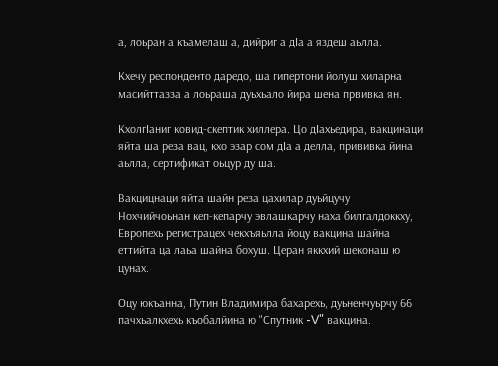а, лоьран а къамелаш а, дийриг а дIа а яздеш аьлла.

Кхечу респонденто даредо, ша гипертони йолуш хиларна масийттазза а лоьраша дуьхьало йира шена првивка ян.

КхолгIаниг ковид-скептик хиллера. Цо дIахьедира, вакцинаци яйта ша реза вац, кхо эзар сом дIа а делла, прививка йина аьлла, сертификат оьцур ду ша.

Вакцицнаци яйта шайн реза цахилар дуьйцучу Нохчийчоьнан кеп-кепарчу эвлашкарчу наха билгалдоккху, Европехь регистрацех чекхъяьлла йоцу вакцина шайна еттийта ца лаьа шайна бохуш. Церан яккхий шеконаш ю цунах.

Оцу юкъанна, Путин Владимира бахарехь, дуьненчуьрчу 66 пачхьалкхехь къобалйина ю "Спутник -V" вакцина.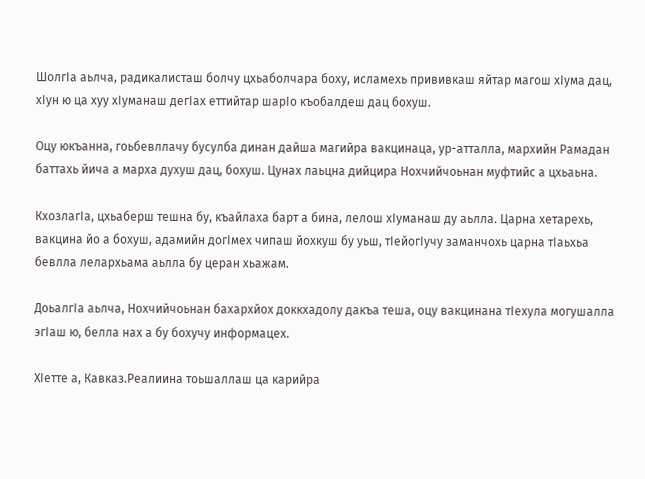ШолгIа аьлча, радикалисташ болчу цхьаболчара боху, исламехь прививкаш яйтар магош хIума дац, хIун ю ца хуу хIуманаш дегIах еттийтар шарIо къобалдеш дац бохуш.

Оцу юкъанна, гоьбевллачу бусулба динан дайша магийра вакцинаца, ур-атталла, мархийн Рамадан баттахь йича а марха духуш дац, бохуш. Цунах лаьцна дийцира Нохчийчоьнан муфтийс а цхьаьна.

КхозлагIа, цхьаберш тешна бу, къайлаха барт а бина, лелош хIуманаш ду аьлла. Царна хетарехь, вакцина йо а бохуш, адамийн догIмех чипаш йохкуш бу уьш, тIейогIучу заманчохь царна тIаьхьа бевлла лелархьама аьлла бу церан хьажам.

ДоьалгIа аьлча, Нохчийчоьнан бахархйох доккхадолу дакъа теша, оцу вакцинана тIехула могушалла эгIаш ю, белла нах а бу бохучу информацех.

ХIетте а, Кавказ.Реалиина тоьшаллаш ца карийра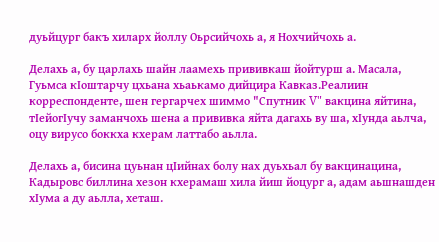дуьйцург бакъ хиларх йоллу Оьрсийчохь а, я Нохчийчохь а.

Делахь а, бу царлахь шайн лаамехь прививкаш йойтурш а. Масала, Гуьмса кIоштарчу цхьана хьаькамо дийцира Кавказ.Реалиин корреспонденте, шен гергарчех шиммо "Спутник V" вакцина яйтина, тIейогIучу заманчохь шена а прививка яйта дагахь ву ша, хIунда аьлча, оцу вирусо боккха кхерам латтабо аьлла.

Делахь а, бисина цуьнан цIийнах болу нах дуьхьал бу вакцинацина, Кадыровс биллина хезон кхерамаш хила йиш йоцург а, адам аьшнашден хIума а ду аьлла, хеташ.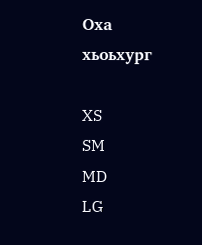Оха хьоьхург

XS
SM
MD
LG